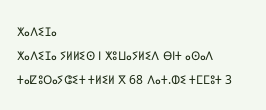ⵅⴰⴷⵉⵊⴰ
ⵅⴰⴷⵉⵊⴰ ⵢⵍⵍⵉⵙ ⵏ ⵅⵓⵡⴰⵢⵍⵉⴷ ⴱⵏⵜ ⴰⵙⴰⴷ ⵜⴰⵇⵓⵔⴰⵢⵛⵉⵜ ⵜⵍⵉⵍ ⴳ 68 ⴷⴰⵜ.ⵀⵉ ⵜⵎⵎⵓⵜ 3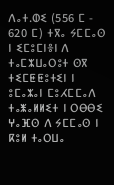ⴷⴰⵜ.ⵀⵉ (556 ⵎ - 620 ⵎ) ⵜⴳⴰ ⵢⵎⵎⴰⵙ ⵏ ⵉⵎⵓⵎⵏⴻⵏ ⴷ ⵜⴰⵎⵣⵡⴰⵔⵓⵜ ⵙⴳ ⵜⵉⵎⵟⵟⵓⵜⵉⵏ ⵏ ⵓⵎⴰⵣⴰⵏ ⵎⵓⵃⵎⵎⴰⴷ ⵜⴰⵥⴰⵍⵍⵉⵜ ⵏ ⵔⴱⴱⵉ ⵖⴰⴼⵙ ⴷ ⵢⵎⵎⴰⵙ ⵏ ⴽⵓⵍ ⵜⴰⵔⵡⴰ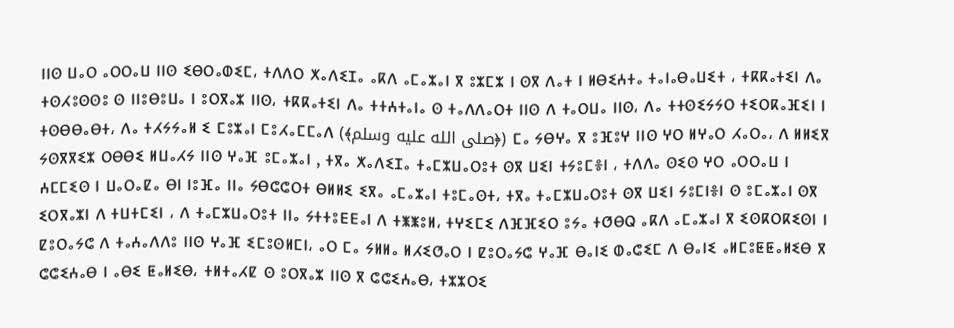ⵏⵏⵙ ⵡⴰⵔ ⴰⵔⵔⴰⵡ ⵏⵏⵙ ⵉⴱⵔⴰⵀⵉⵎ، ⵜⴷⴷⵔ ⵅⴰⴷⵉⵊⴰ ⴰⴽⴷ ⴰⵎⴰⵣⴰⵏ ⴳ ⵓⵣⵎⵣ ⵏ ⵙⴳ ⴷⴰⵜ ⵏ ⵍⴱⵉⵄⵜⴰ ⵜⴰⵏⴰⴱⴰⵡⵉⵜ ، ⵜⴽⴽⴰⵜⵉⵏ ⴷⴰ ⵜⵙⵃⵓⵙⵙⵓ ⵙ ⵏⵏⵓⴱⵓⵡⴰ ⵏ ⵓⵔⴳⴰⵣ ⵏⵏⵙ، ⵜⴽⴽⴰⵜⵉⵏ ⴷⴰ ⵜⵜⵄⵜⴰⵏⴰ ⵙ ⵜⴰⴷⴷⴰⵔⵜ ⵏⵏⵙ ⴷ ⵜⴰⵔⵡⴰ ⵏⵏⵙ، ⴷⴰ ⵜⵜⵙⵉⵢⵢⵔ ⵜⵉⵔⴽⴰⴼⵉⵏ ⵏ ⵜⵙⴱⴱⴰⴱⵜ، ⴷⴰ ⵜⵃⵢⵢⴰⵍ ⵉ ⵎⵓⵣⴰⵏ ⵎⵓⵃⴰⵎⵎⴰⴷ (﴾صلى الله عليه وسلم﴿) ⵎⴰ ⵢⴱⵖⴰ ⴳ ⵓⴼⵓⵖ ⵏⵏⵙ ⵖⵔ ⵍⵖⴰⵔ ⵃⴰⵔⴰ، ⴷ ⵍⵍⵉⴳ ⵢⵙⴳⴳⵉⵣ ⵔⴱⴱⵉ ⵍⵡⴰⵃⵢ ⵏⵏⵙ ⵖⴰⴼ ⵓⵎⴰⵣⴰⵏ , ⵜⴳⴰ ⵅⴰⴷⵉⵊⴰ ⵜⴰⵎⵣⵡⴰⵔⵓⵜ ⵙⴳ ⵡⵉⵏ ⵜⵢⵓⵎⴻⵏ ، ⵜⴷⴷⴰ ⵙⵉⵙ ⵖⵔ ⴰⵔⵔⴰⵡ ⵏ ⵄⵎⵎⵉⵙ ⵏ ⵡⴰⵔⴰⵇⴰ ⴱⵏ ⵏⵓⴼⴰ ⵏⵏⴰ ⵢⴱⵛⵛⵔⵜ ⴱⵍⵍⵉ ⵉⴳⴰ ⴰⵎⴰⵣⴰⵏ ⵜⵓⵎⴰⵙⵜ، ⵜⴳⴰ ⵜⴰⵎⵣⵡⴰⵔⵓⵜ ⵙⴳ ⵡⵉⵏ ⵢⵓⵎⵏⴻⵏ ⵙ ⵓⵎⴰⵣⴰⵏ ⵙⴳ ⵉⵔⴳⴰⵣⵏ ⴷ ⵜⵡⵜⵎⵉⵏ ، ⴷ ⵜⴰⵎⵣⵡⴰⵔⵓⵜ ⵏⵏⴰ ⵢⵜⵜⵓⴹⴹⴰⵏ ⴷ ⵜⵥⵥⵓⵍ، ⵜⵖⵉⵎⵉ ⴷⴼⴼⵉⵔ ⵓⵢⴰ ⵜⵚⴱⵕ ⴰⴽⴷ ⴰⵎⴰⵣⴰⵏ ⴳ ⵉⵙⴽⵔⴽⵉⵙⵏ ⵏ ⵇⵓⵔⴰⵢⵛ ⴷ ⵜⴰⵄⴰⴷⴷⵓ ⵏⵏⵙ ⵖⴰⴼ ⵉⵎⵓⵙⵍⵎⵏ، ⴰⵔ ⵎⴰ ⵢⵍⵍⴰ ⵍⵃⵉⵚⴰⵔ ⵏ ⵇⵓⵔⴰⵢⵛ ⵖⴰⴼ ⴱⴰⵏⵉ ⵀⴰⵛⵉⵎ ⴷ ⴱⴰⵏⵉ ⴰⵍⵎⵓⵟⵟⴰⵍⵉⴱ ⴳ ⵛⵛⵉⵄⴰⴱ ⵏ ⴰⴱⵉ ⵟⴰⵍⵉⴱ، ⵜⵍⵜⴰⵃⵇ ⵙ ⵓⵔⴳⴰⵣ ⵏⵏⵙ ⴳ ⵛⵛⵉⵄⴰⴱ، ⵜⵣⵣⵔⵉ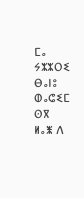ⵎⴰ ⵢⵣⵣⵔⵉ ⴱⴰⵏⵓ ⵀⴰⵛⵉⵎ ⵙⴳ ⵍⴰⵥ ⴷ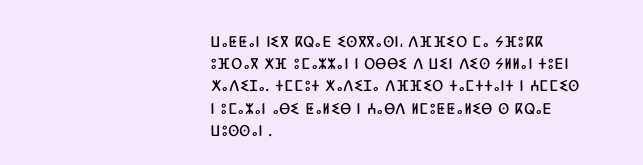ⵡⴰⵟⵟⴰⵏ ⵏⵉⴳ ⴽⵕⴰⴹ ⵉⵙⴳⴳⴰⵙⵏ، ⴷⴼⴼⵉⵔ ⵎⴰ ⵢⴼⵓⴽⴽ ⵓⴼⵔⴰⴳ ⵅⴼ ⵓⵎⴰⵣⵣⴰⵏ ⵏ ⵔⴱⴱⵉ ⴷ ⵡⵉⵏ ⴷⵉⵙ ⵢⵍⵍⴰⵏ ⵜⵓⴹⵏ ⵅⴰⴷⵉⵊⴰ. ⵜⵎⵎⵓⵜ ⵅⴰⴷⵉⵊⴰ ⴷⴼⴼⵉⵔ ⵜⴰⵎⵜⵜⴰⵏⵜ ⵏ ⵄⵎⵎⵉⵙ ⵏ ⵓⵎⴰⵣⴰⵏ ⴰⴱⵉ ⵟⴰⵍⵉⴱ ⵏ ⵄⴰⴱⴷ ⵍⵎⵓⵟⵟⴰⵍⵉⴱ ⵙ ⴽⵕⴰⴹ ⵡⵓⵙⵙⴰⵏ .